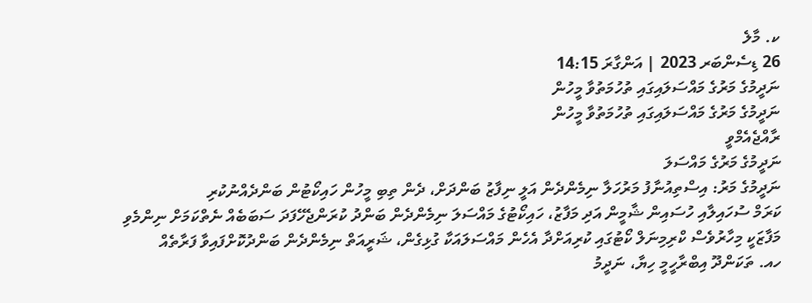ކ. މާލެ
26 ޑިސެންބަރ 2023 | އަންގާރަ 14:15
ނަދީމުގެ މަރުގެ މައްސަލައިގައި ތުހުމަތުވާ މީހުން
ނަދީމުގެ މަރުގެ މައްސަލައިގައި ތުހުމަތުވާ މީހުން
ރާއްޖެއެމްވީ
ނަދީމުގެ މަރުގެ މައްސަލަ
ނަދީމުގެ މަރު: އިސްތިއުނާފު މަރުހަލާ ނިމެންދެން އަލީ ނިފާޒު ބަންދަށް، ދެން ތިބި މީހުން ހައިކޯޓުން ބަންދެއްނުކުރި
ކަރަމް ސުހައިލާއި ހުސައިން ޝާމީން އަދި މަފާޒު، ހައިކޯޓުގެ މައްސަލަ ނިމެންދެން ބަންދު ކުރަންޖެހޭފަދަ ސަބަބެއް ނެތްކަމަށް ނިންމެވި
މަފާޒަކީ މިހާރުވެސް ކްރިމިނަލް ކޯޓުގައި ކުރިއަށްދާ އެހެން މައްސަލައަކާ ގުޅިގެން، ޝަރީއަތް ނިމެންދެން ބަންދުކޮށްފައިވާ ފަރާތެއް
ހއ. ތަކަންދޫ އިބްރާހީމީ ހިޔާ، ނަދީމު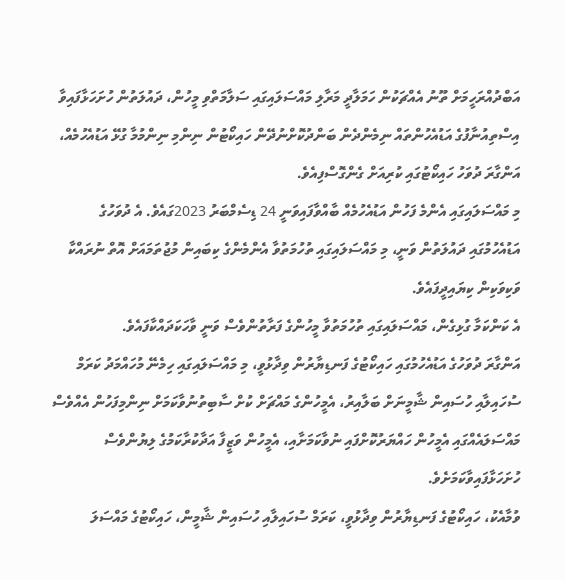އަބްދުއްރަހީމަށް ތޫނު އެއްޗަކުން ހަމަލާދީ މަރާލި މައްސަލައިގައި ސަލާމަތްވި މީހުން، ދައުލަތުން ހުށަހަޅާފައިވާ އިސްތިއުނާފުގެ އަޑުއެހުންތައް ނިމެންދެން ބަންދުކޮށްނުދޭން ހައިކޯޓުން ނިންމި ނިންމުމާ ގުޅޭ އަޑުއެހުމެއް، އަންގާރަ ދުވަހު ހައިކޯޓުގައި ކުރިއަށް ގެންގޮސްފިއެވެ.
މި މައްސަލައިގައި އެންމެ ފަހުން އަޑުއެހުމެއް ބާއްވާފައިވަނީ 24 ޑިސެމްބަރު 2023ގައެވެ. އެ ދުވަހުގެ އަޑުއެހުމުގައި ދައުލަތުން ވަނީ، މި މައްސަލައިގައި ތުހުމަތުވާ އެންމެންގެ ކިބައިން މުޖުތަމައަށް އޮތް ނުރައްކާ ވަކިވަކިން ކިޔައިދީފައެވެ.
އެ ކަންކަމާ ގުޅިގެން، މައްސަލައިގައި ތުހުމަތުވާ މީހުންގެ ފަރާތުންވެސް ވަނީ ވާހަކަދައްކާފައެވެ.
އަންގާރަ ދުވަހުގެ އަޑުއެހުމުގައި ހައިކޯޓުގެ ފަނޑިޔާރުން ވިދާޅުވީ، މި މައްސަލައިގައި ހިމެނޭ މުހައްމަދު ކަރަމް ސުހައިލާއި ހުސައިން ޝާމީނަށް ބަލާއިރު، އެމީހުންގެ މައްޗަށް ކުށް ސާބިތުނުވާކަމަށް ނިންމިފަހުން އެއްވެސް މައްސަލައެއްގައި އެމީހުން ހައްޔަރުކޮށްފައި ނުވާކަމަށާއި، އެމީހުން ވަޒީފާ އަދާކުރާކަމުގެ ލިޔުންވެސް ހުށަހަޅާފައިވާކަމަށެވެ.
ވުމާއެކު، ހައިކޯޓުގެ ފަނޑިޔާރުން ވިދާޅުވީ، ކަރަމް ސުހައިލާއި ހުސައިން ޝާމީން، ހައިކޯޓުގެ މައްސަލަ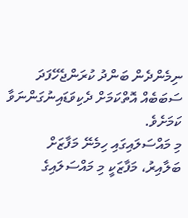ނިމެންދެން ބަންދު ކުރަންޖެހޭފަދަ ސަބަބެއް އޮތްކަމަށް ދެކިވަޑައިނުގަންނަވާ ކަމަށެވެ.
މި މައްސަލައިގައި ހިމެނޭ މަފާޒަށް ބަލާއިރު، މަފާޒަކީ މި މައްސަލައިގެ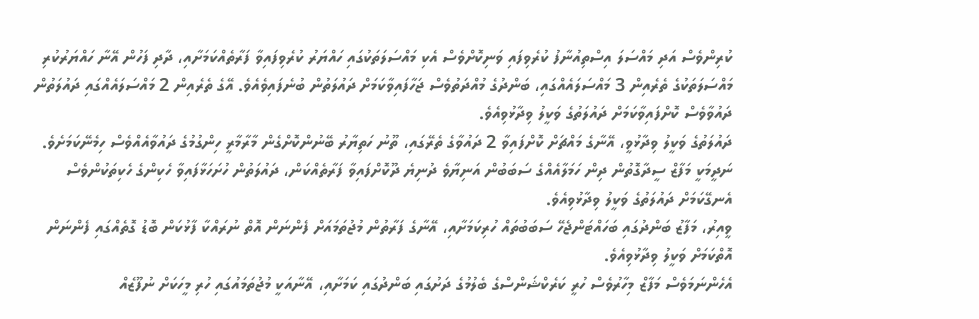ކުރިންވެސް އަދި މައްސަލަ އިސްތިއުނާފު ކުރެވިފައި ވަނިކޮށްވެސް އެކި މައްސަލަތަކުގައި ހައްޔަރު ކުރެވިފައިވާ ފަރާތެއްކަމަށާއި، ދާދި ފަހުން އޭނާ ހައްޔަރުކުރި މައްސަލަތަކުގެ ތެރެއިން 3 މައްސަލައެއްގައި، ބަންދުގެ މުއްދަތުވެސް ޖަހާފައިވާކަމަށް ދައުލަތުން ބުނެފައިވެއެވެ. އޭގެ ތެރެއިން 2 މައްސަލައެއްގައި ދައުލަތުން ދައުވާވެސް ކޮށްފައިވާކަމަށް ދައުލަތުގެ ވަކީލު ވިދާޅުވިއެވެ.
ދައުލަތުގެ ވަކީލު ވިދާޅުވީ، އޭނާގެ މައްޗަށް ކޮށްފައިވާ 2 ދައުވާގެ ތެރޭގައި، ތޫނު ހަތިޔާރު ބޭނުންކޮށްގެން މާރާމާރީ ހިންގުމުގެ ދައުވާއެއްވެސް ހިމެނޭކަމަށެވެ.
ނަދީމަކީ މަފާޒް ސީދާގޮތުން ދިން ހަމަލާއެއްގެ ސަބަބުން އަނިޔާވެ ދުނިޔެ ދޫކޮށްފައިވާ ފަރާތެއްކަން، ދައުލަތުން ހުށަހަޅާފައިވާ ހެކިންގެ ހެކިތަކުންވެސް އެނގޭކަމަށް ދައުލަތުގެ ވަކީލު ވިދާޅުވިއެވެ.
ވީއިރު، މަފާޒު ބަންދުގައި ބަހައްޓަންޖެހޭ ސަބަބުތައް ހުރިކަމަށާއި، އޭނާގެ ފަރާތުން މުޖުތަމައަށް ފެންނަން އޮތް ނުރައްކާ ފާޅުކަން ބޮޑު ގޮތެއްގައި ފެންނަން އޮތްކަމަށް ވަކީލު ވިދާޅުވިއެވެ.
އެހެންނަމަވެސް މަފާޒް މިހާރުވެސް ހުރީ ކަރެކްޝަންސްގެ ބެލުމުގެ ދަށުގައި ބަންދުގައި ކަމަށާއި، އޭނާއަކީ މުޖުތަމައުގައި ހުރި މީހަކަށް ނުފޫޒެއް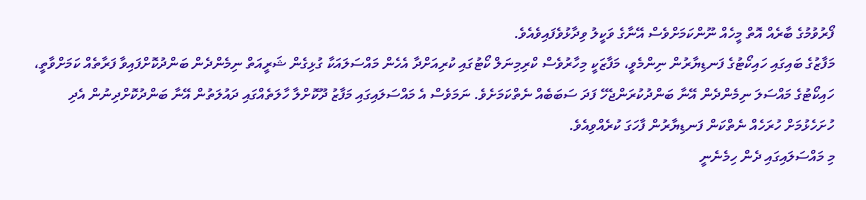ފޯރުވުމުގެ ބާރެއް އޮތް މީހެއް ނޫންކަމަށްވެސް އޭނާގެ ވަކީލު ވިދާޅުވެފައިވެއެވެ.
މަފާޒުގެ ބައިގައި ހައިކޯޓުގެ ފަނޑިޔާރުން ނިންމެވީ، މަފާޒަކީ މިހާރުވެސް ކްރިމިނަލް ކޯޓުގައި ކުރިއަށްދާ އެހެން މައްސަލައަކާ ގުޅިގެން ޝަރީއަތް ނިމެންދެން ބަންދުކޮށްފައިވާ ފަރާތެއް ކަމަށްވާތީ، ހައިކޯޓުގެ މައްސަލަ ނިމެންދެން އޭނާ ބަންދުކުރަންޖެހޭ ފަދަ ސަބަބެއް ނެތްކަމަށެވެ. ނަމަވެސް އެ މައްސަލައިގައި މަފާޒު ދޫކޮށްލާ ހާލަތެއްގައި ދައުލަތުން އޭނާ ބަންދުކޮށްދިނުން އެދި ހުށަހެޅުމަށް ހުރަހެއް ނެތްކަން ފަނޑިޔާރުން ފާހަގަ ކުރެއްވިއެވެ.
މި މައްސަލައިގައި ދެން ހިމެނެނީ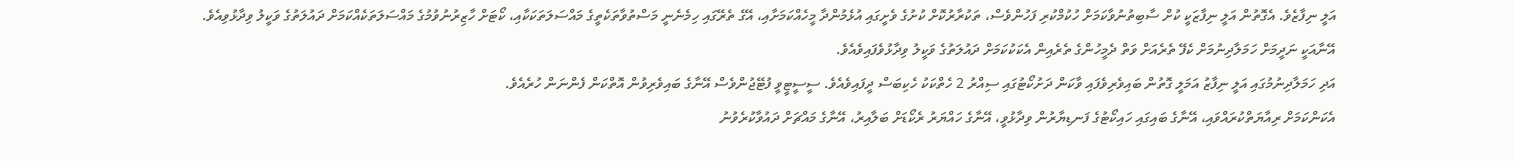އަލީ ނިފާޒެވެ. އެގޮތުން އަލީ ނިފާޒަކީ ކުށް ސާބިތުނުވާކަމަށް ހުކުމްކުރި ފަހުންވެސް، ތަކުރާރުކޮށް ކުށުގެ ވެށީގައި އުޅެމުންދާ މީހެއްކަމަށާއި، އޭގެ ތެރޭގައި ހިމެނެނީ މަސްތުވާތަކެތީގެ މައްސަލަތަކަކާއި، ކޯޓަށް ހާޒިރުނުވުމުގެ މައްސަލަތަކެއްކަމަށް ދައުލަތުގެ ވަކީލު ވިދާޅުވިއެވެ.
އޭނާއަކީ ނަދީމަށް ހަމަލާދިނުމަށް ކެފޭ ތެރެއަށް ވަތް ދެމީހުންގެ ތެރެއިން އެކަކުކަމަށް ދައުލަތުގެ ވަކީލު ވިދާޅުވެފައިވެއެވެ.
އަދި ހަމަލާދިނުމުގައި އަލީ ނިފާޒު އަމަލީ ގޮތުން ބައިވެރިވެފައި ވާކަން ދަށުކޯޓުގައި ސިއްރު 2 ހެތްކަކު ހެކިބަސް ދީފައިވެއެވެ. ސީސީޓީވީ ފުޓޭޖުންވެސް އޭނާގެ ބައިވެރިވުން އޮތްކަން ފެންނަން ހުރެއެވެ.
އެކަންކަމަށް ރިއާޔަތްކުރައްވައި، އޭނާގެ ބައިގައި ހައިކޯޓުގެ ފަނޑިޔާރުން ވިދާޅުވީ، އޭނާގެ ހައްޔަރު ރެކޯޑަށް ބަލާއިރު، އޭނާގެ މައްޗަށް ދައުވާކުރެވުނު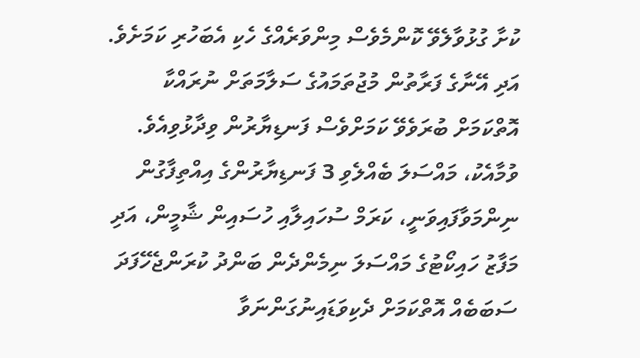ކުށާ ގުޅުވާލެވޭ ކޮންމެވެސް މިންވަރެއްގެ ހެކި އެބަހުރި ކަމަށެވެ. އަދި އޭނާގެ ފަރާތުން މުޖުތަމައުގެ ސަލާމަތަށް ނުރައްކާ އޮތްކަމަށް ބުރަވެވޭ ކަމަށްވެސް ފަނޑިޔާރުން ވިދާޅުވިއެވެ.
ވުމާއެކު، މައްސަލަ ބެއްލެވި 3 ފަނޑިޔާރުންގެ އިއްތިފާގުން ނިންމަވާފައިވަނީ، ކަރަމް ސުހައިލާއި ހުސައިން ޝާމީން، އަދި މަފާޒު ހައިކޯޓުގެ މައްސަލަ ނިމެންދެން ބަންދު ކުރަންޖެހޭފަދަ ސަބަބެއް އޮތްކަމަށް ދެކިވަޑައިނުގަންނަވާ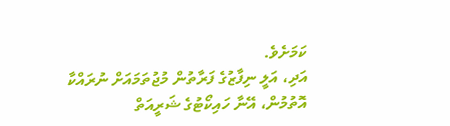ކަމަށެވެ.
އަދި، އަލީ ނިފާޒުގެ ފަރާތުން މުޖުތަމައަށް ނުރައްކާ އޮތުމުން، އޭނާ ހައިކޯޓުގެ ޝަރީއަތް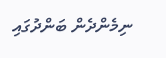ނިމެންދެން ބަންދުގައި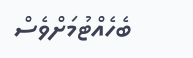ބެހެއްޓުމަށްވެސް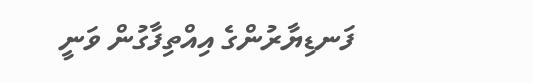ފަނޑިޔާރުންގެ އިއްތިފާގުން ވަނީ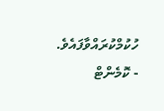ހުކުމްކުރައްވާފައެވެ.
- ކޮމެންޓް